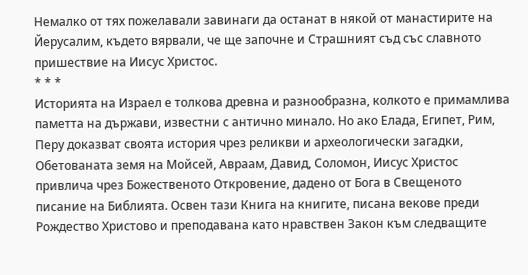Немалко от тях пожелавали завинаги да останат в някой от манастирите на Йерусалим, където вярвали, че ще започне и Страшният съд със славното пришествие на Иисус Христос.
* * *
Историята на Израел е толкова древна и разнообразна, колкото е примамлива паметта на държави, известни с антично минало. Но ако Елада, Египет, Рим, Перу доказват своята история чрез реликви и археологически загадки, Обетованата земя на Мойсей, Авраам, Давид, Соломон, Иисус Христос привлича чрез Божественото Откровение, дадено от Бога в Свещеното писание на Библията. Освен тази Книга на книгите, писана векове преди Рождество Христово и преподавана като нравствен Закон към следващите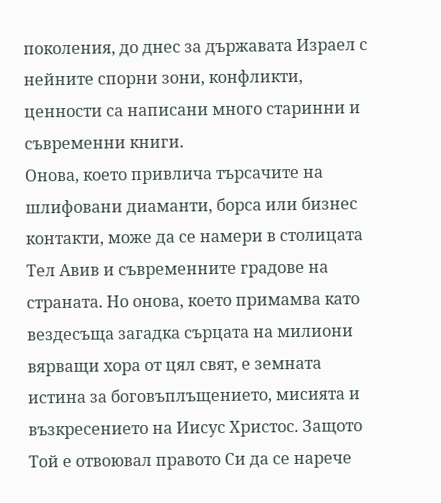поколения, до днес за държавата Израел с нейните спорни зони, конфликти, ценности са написани много старинни и съвременни книги.
Онова, което привлича търсачите на шлифовани диаманти, борса или бизнес контакти, може да се намери в столицата Тел Авив и съвременните градове на страната. Но онова, което примамва като вездесъща загадка сърцата на милиони вярващи хора от цял свят, е земната истина за боговъплъщението, мисията и възкресението на Иисус Христос. Защото Той е отвоювал правото Си да се нарече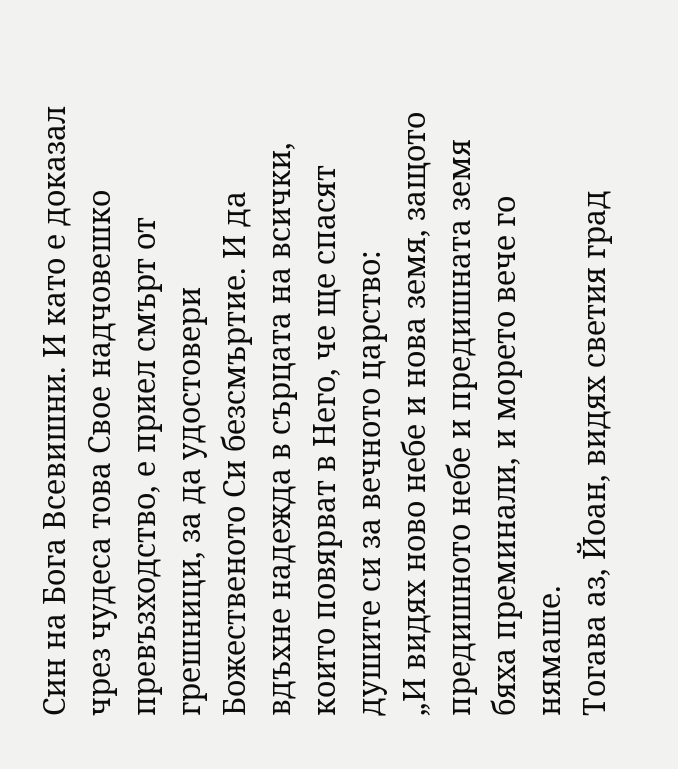Син на Бога Всевишни. И като е доказал чрез чудеса това Свое надчовешко превъзходство, е приел смърт от грешници, за да удостовери Божественото Си безсмъртие. И да вдъхне надежда в сърцата на всички, които повярват в Него, че ще спасят душите си за вечното царство:
„И видях ново небе и нова земя, защото предишното небе и предишната земя бяха преминали, и морето вече го нямаше.
Тогава аз, Йоан, видях светия град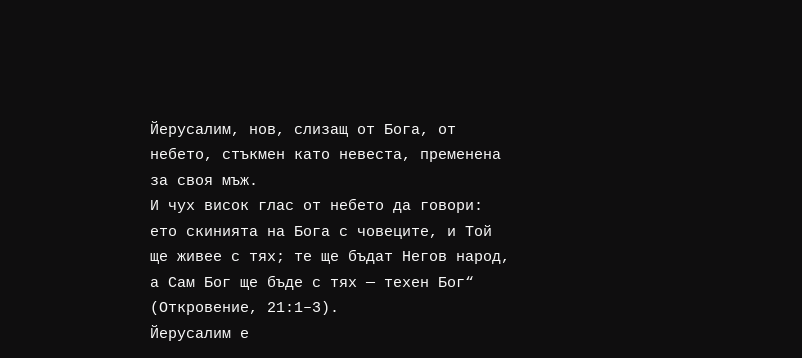Йерусалим, нов, слизащ от Бога, от небето, стъкмен като невеста, пременена за своя мъж.
И чух висок глас от небето да говори: ето скинията на Бога с човеците, и Той ще живее с тях; те ще бъдат Негов народ, а Сам Бог ще бъде с тях — техен Бог“ (Откровение, 21:1–3).
Йерусалим е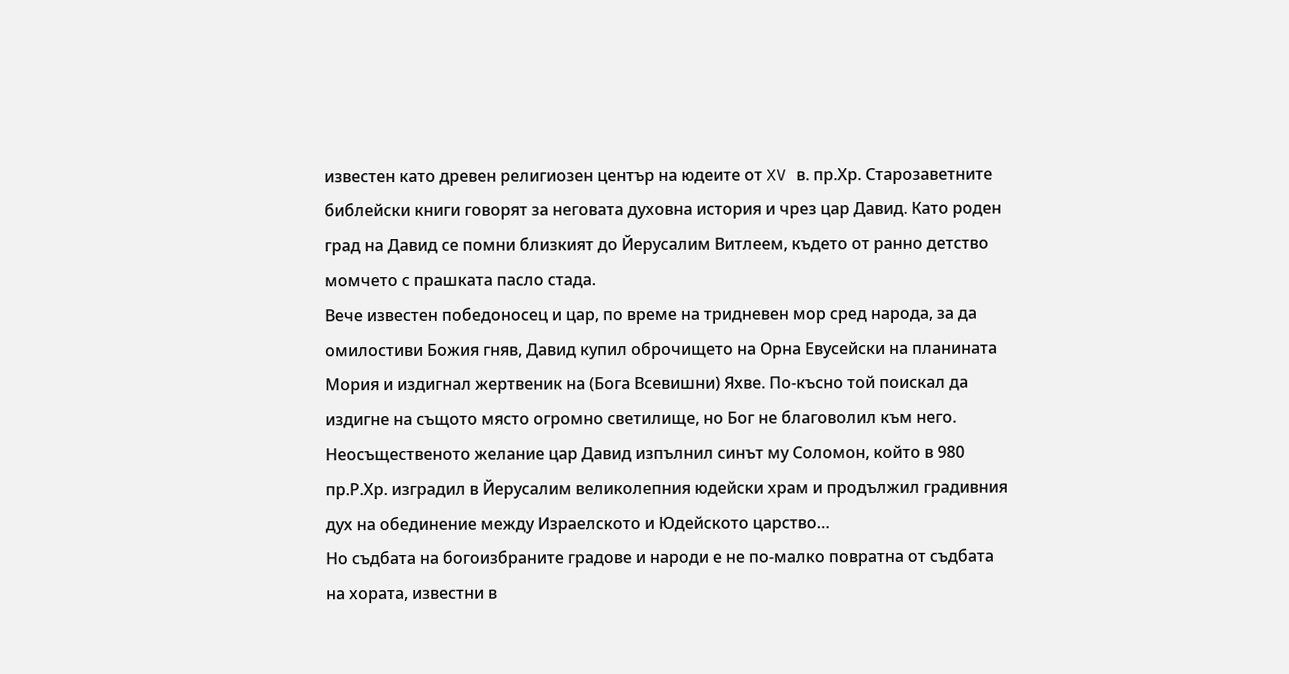известен като древен религиозен център на юдеите от XV в. пр.Хр. Старозаветните библейски книги говорят за неговата духовна история и чрез цар Давид. Като роден град на Давид се помни близкият до Йерусалим Витлеем, където от ранно детство момчето с прашката пасло стада.
Вече известен победоносец и цар, по време на тридневен мор сред народа, за да омилостиви Божия гняв, Давид купил оброчището на Орна Евусейски на планината Мория и издигнал жертвеник на (Бога Всевишни) Яхве. По-късно той поискал да издигне на същото място огромно светилище, но Бог не благоволил към него. Неосъщественото желание цар Давид изпълнил синът му Соломон, който в 980 пр.Р.Хр. изградил в Йерусалим великолепния юдейски храм и продължил градивния дух на обединение между Израелското и Юдейското царство…
Но съдбата на богоизбраните градове и народи е не по-малко повратна от съдбата на хората, известни в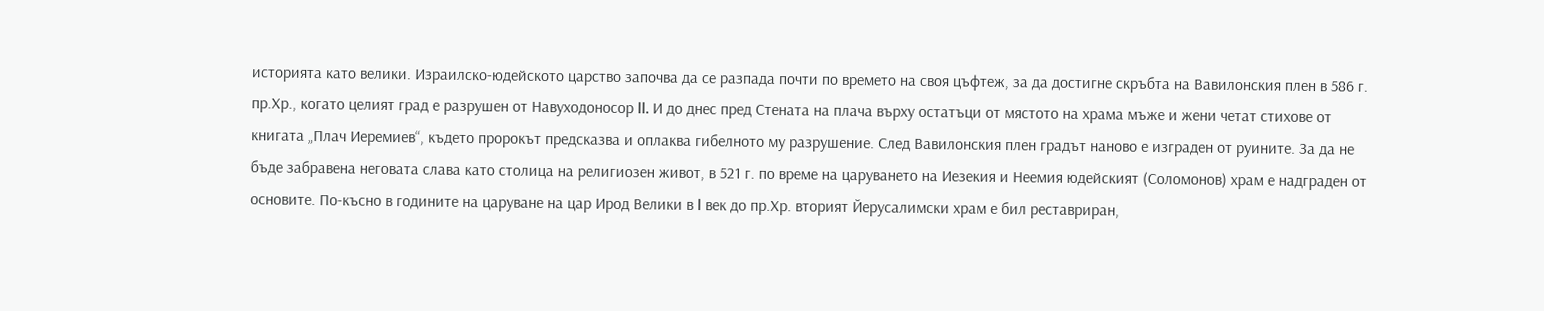историята като велики. Израилско-юдейското царство започва да се разпада почти по времето на своя цъфтеж, за да достигне скръбта на Вавилонския плен в 586 г. пр.Хр., когато целият град е разрушен от Навуходоносор II. И до днес пред Стената на плача върху остатъци от мястото на храма мъже и жени четат стихове от книгата „Плач Иеремиев“, където пророкът предсказва и оплаква гибелното му разрушение. След Вавилонския плен градът наново е изграден от руините. За да не бъде забравена неговата слава като столица на религиозен живот, в 521 г. по време на царуването на Иезекия и Неемия юдейският (Соломонов) храм е надграден от основите. По-късно в годините на царуване на цар Ирод Велики в I век до пр.Хр. вторият Йерусалимски храм е бил реставриран,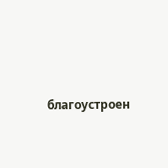благоустроен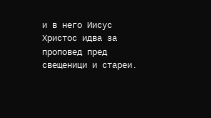и в него Иисус Христос идва за проповед пред свещеници и стареи.